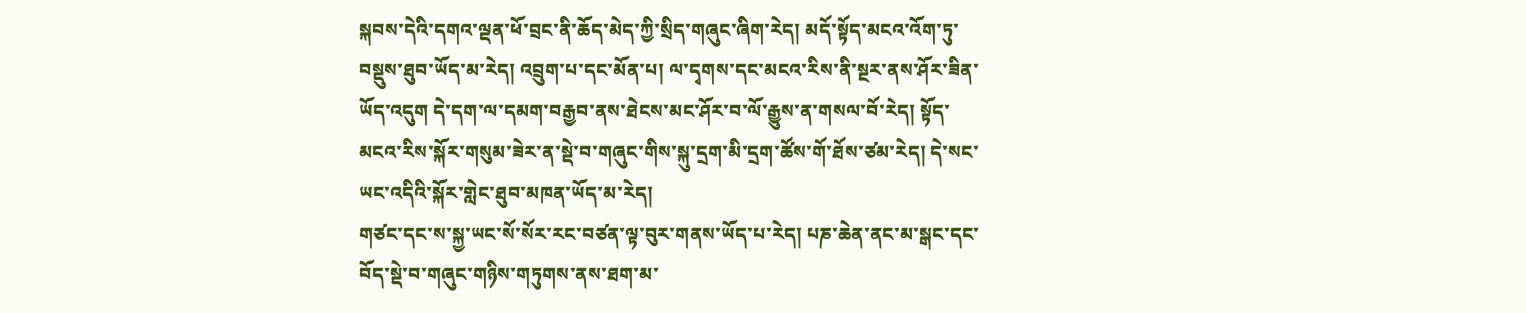སྐབས་དེའི་དགའ་ལྡན་ཕོ་བྲང་ནི་ཆོད་མེད་ཀྱི་སྲིད་གཞུང་ཞིག་རེད། མདོ་སྟོད་མངའ་འོག་ཏུ་བསྡུས་ཐུབ་ཡོད་མ་རེད། འབྲུག་པ་དང་མོན་པ། ལ་དྭགས་དང་མངའ་རིས་ནི་སྔར་ནས་ཤོར་ཟིན་ཡོད་འདུག དེ་དག་ལ་དམག་བརྒྱབ་ནས་ཐེངས་མང་ཤོར་བ་ལོ་རྒྱུས་ན་གསལ་བོ་རེད། སྟོད་མངའ་རིས་སྐོར་གསུམ་ཟེར་ན་སྡེ་བ་གཞུང་གིས་སྐུ་དྲག་མི་དྲག་ཚོས་གོ་ཐོས་ཙམ་རེད། དེ་སང་ཡང་འདིའི་སྐོར་གླེང་ཐུབ་མཁན་ཡོད་མ་རེད།
གཙང་དང་ས་སྐྱ་ཡང་སོ་སོར་རང་བཙན་ལྟ་བུར་གནས་ཡོད་པ་རེད། པཎ་ཆེན་ནང་མ་སྒང་དང་བོད་སྡེ་བ་གཞུང་གཉིས་གཏུགས་ནས་ཐག་མ་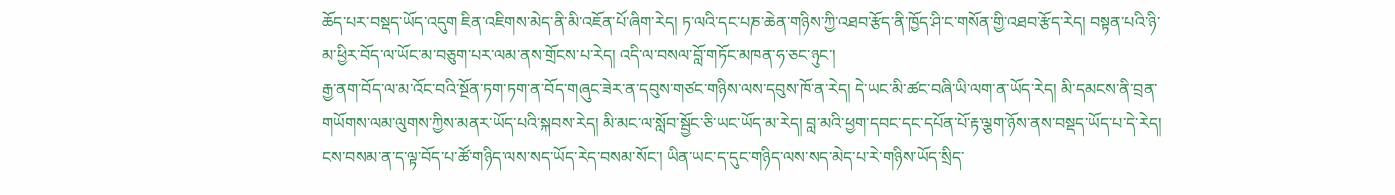ཆོད་པར་བསྡད་ཡོད་འདུག ཇིན་འཇིགས་མེད་ནི་མི་འཇོན་པོ་ཞིག་རེད། ཏ་ལའི་དང་པཎ་ཆེན་གཉིས་ཀྱི་འཐབ་རྩོད་ནི་ཁྱོད་ཤི་ང་གསོན་གྱི་འཐབ་རྩོད་རེད། བསྟན་པའི་ཉི་མ་ཕྱིར་བོད་ལ་ཡོང་མ་བཅུག་པར་ལམ་ནས་གྲོངས་པ་རེད། འདི་ལ་བསལ་བློ་གཏོང་མཁན་ཧ་ཅང་ཉུང་།
རྒྱ་ནག་བོད་ལ་མ་འོང་བའི་སྔོན་ཏག་ཏག་ན་བོད་གཞུང་ཟེར་ན་དབུས་གཙང་གཉིས་ལས་དབུས་ཁོ་ན་རེད། དེ་ཡང་མི་ཚང་བཞི་ཡི་ལག་ན་ཡོད་རེད། མི་དམངས་ནི་བྲན་གཡོགས་ལམ་ལུགས་ཀྱིས་མནར་ཡོད་པའི་སྐབས་རེད། མི་མང་ལ་སློབ་སྦྱོང་ཅི་ཡང་ཡོད་མ་རེད། བླ་མའི་ཕྱག་དབང་དང་དཔོན་པོ་རྟ་ལྕག་ཉོས་ནས་བསྡད་ཡོད་པ་དེ་རེད།
ངས་བསམ་ན་ད་ལྟ་བོད་པ་ཚོ་གཉིད་ལས་སད་ཡོད་རེད་བསམ་སོང་། ཡིན་ཡང་ད་དུང་གཉིད་ལས་སད་མེད་པ་རེ་གཉིས་ཡོད་སྲིད་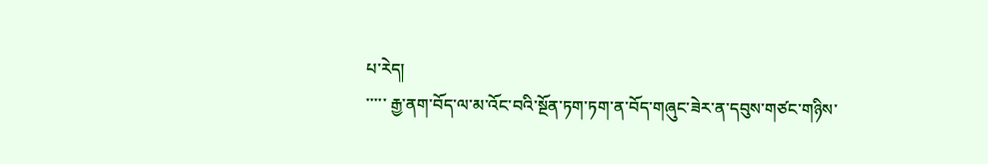པ་རེད།
་་་་་ རྒྱ་ནག་བོད་ལ་མ་འོང་བའི་སྔོན་ཏག་ཏག་ན་བོད་གཞུང་ཟེར་ན་དབུས་གཙང་གཉིས་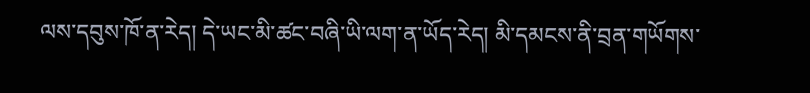ལས་དབུས་ཁོ་ན་རེད། དེ་ཡང་མི་ཚང་བཞི་ཡི་ལག་ན་ཡོད་རེད། མི་དམངས་ནི་བྲན་གཡོགས་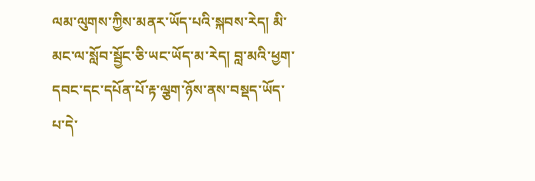ལམ་ལུགས་ཀྱིས་མནར་ཡོད་པའི་སྐབས་རེད། མི་མང་ལ་སློབ་སྦྱོང་ཅི་ཡང་ཡོད་མ་རེད། བླ་མའི་ཕྱག་དབང་དང་དཔོན་པོ་རྟ་ལྕག་ཉོས་ནས་བསྡད་ཡོད་པ་དེ་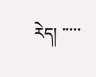རེད། ་་་་་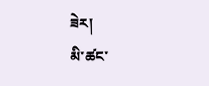ཟེར།
མི་ཚང་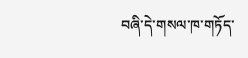བཞི་དེ་གསལ་ཁ་གཏོད་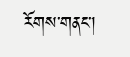རོགས་གནང་།